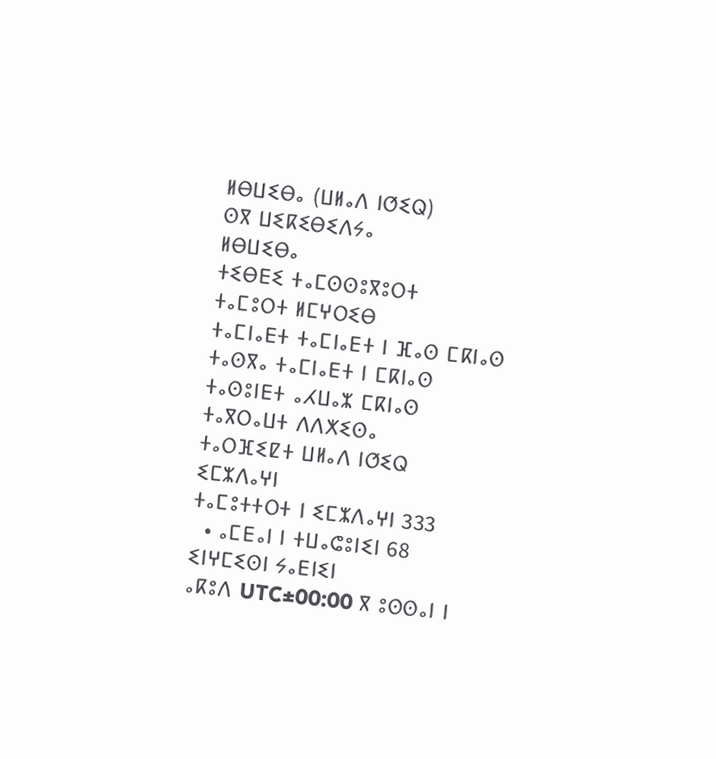ⵍⴱⵡⵉⴱⴰ (ⵡⵍⴰⴷ ⵏⵚⵉⵕ)
ⵙⴳ ⵡⵉⴽⵉⴱⵉⴷⵢⴰ
ⵍⴱⵡⵉⴱⴰ
ⵜⵉⴱⴹⵉ ⵜⴰⵎⵙⵙⵓⴳⵓⵔⵜ
ⵜⴰⵎⵓⵔⵜ ⵍⵎⵖⵔⵉⴱ
ⵜⴰⵎⵏⴰⴹⵜ ⵜⴰⵎⵏⴰⴹⵜ ⵏ ⴼⴰⵙ ⵎⴽⵏⴰⵙ
ⵜⴰⵙⴳⴰ ⵜⴰⵎⵏⴰⴹⵜ ⵏ ⵎⴽⵏⴰⵙ
ⵜⴰⵙⵓⵏⴹⵜ ⴰⵃⵡⴰⵣ ⵎⴽⵏⴰⵙ
ⵜⴰⴳⵔⴰⵡⵜ ⴷⴷⵅⵉⵙⴰ
ⵜⴰⵔⴼⵉⵇⵜ ⵡⵍⴰⴷ ⵏⵚⵉⵕ
ⵉⵎⵣⴷⴰⵖⵏ
ⵜⴰⵎⵓⵜⵜⵔⵜ ⵏ ⵉⵎⵣⴷⴰⵖⵏ 333
  • ⴰⵎⴹⴰⵏ ⵏ ⵜⵡⴰⵛⵓⵏⵉⵏ 68
ⵉⵏⵖⵎⵉⵙⵏ ⵢⴰⴹⵏⵉⵏ
ⴰⴽⵓⴷ UTC±00:00 ⴳ ⵓⵙⵙⴰⵏ ⵏ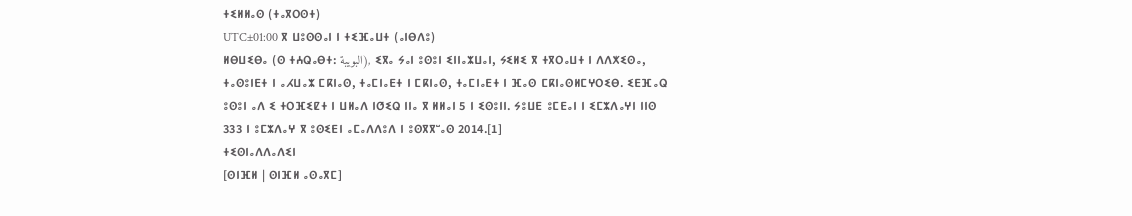ⵜⵉⵍⵍⴰⵙ (ⵜⴰⴳⵔⵙⵜ)
UTC±01:00 ⴳ ⵡⵓⵙⵙⴰⵏ ⵏ ⵜⵉⴼⴰⵡⵜ (ⴰⵏⴱⴷⵓ)
ⵍⴱⵡⵉⴱⴰ (ⵙ ⵜⵄⵕⴰⴱⵜ: البويبة), ⵉⴳⴰ ⵢⴰⵏ ⵓⵙⵓⵏ ⵉⵏⵏⴰⵣⵡⴰⵏ, ⵢⵉⵍⵉ ⴳ ⵜⴳⵔⴰⵡⵜ ⵏ ⴷⴷⵅⵉⵙⴰ, ⵜⴰⵙⵓⵏⴹⵜ ⵏ ⴰⵃⵡⴰⵣ ⵎⴽⵏⴰⵙ, ⵜⴰⵎⵏⴰⴹⵜ ⵏ ⵎⴽⵏⴰⵙ, ⵜⴰⵎⵏⴰⴹⵜ ⵏ ⴼⴰⵙ ⵎⴽⵏⴰⵙⵍⵎⵖⵔⵉⴱ. ⵉⴹⴼⴰⵕ ⵓⵙⵓⵏ ⴰⴷ ⵉ ⵜⵔⴼⵉⵇⵜ ⵏ ⵡⵍⴰⴷ ⵏⵚⵉⵕ ⵏⵏⴰ ⴳ ⵍⵍⴰⵏ 5 ⵏ ⵉⵙⵓⵏⵏ. ⵢⵓⵡⴹ ⵓⵎⴹⴰⵏ ⵏ ⵉⵎⵣⴷⴰⵖⵏ ⵏⵏⵙ 333 ⵏ ⵓⵎⵣⴷⴰⵖ ⴳ ⵓⵙⵉⴹⵏ ⴰⵎⴰⴷⴷⵓⴷ ⵏ ⵓⵙⴳⴳⵯⴰⵙ 2014.[1]
ⵜⵉⵙⵏⴰⴷⴷⴰⴷⵉⵏ
[ⵙⵏⴼⵍ | ⵙⵏⴼⵍ ⴰⵙⴰⴳⵎ]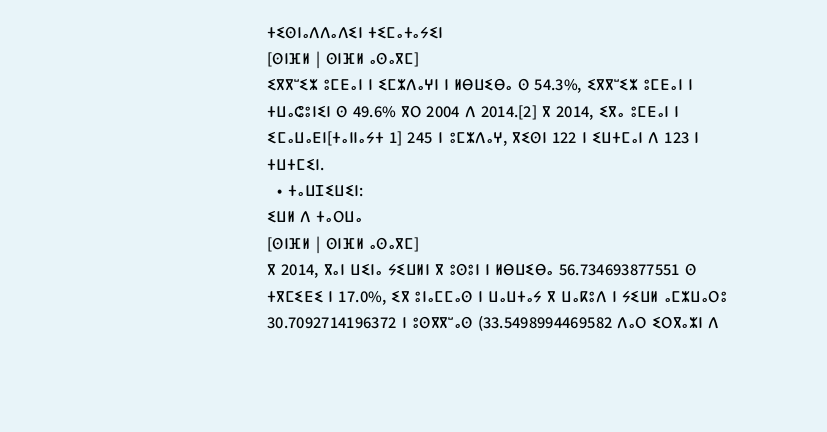ⵜⵉⵙⵏⴰⴷⴷⴰⴷⵉⵏ ⵜⵉⵎⴰⵜⴰⵢⵉⵏ
[ⵙⵏⴼⵍ | ⵙⵏⴼⵍ ⴰⵙⴰⴳⵎ]
ⵉⴳⴳⵯⵉⵣ ⵓⵎⴹⴰⵏ ⵏ ⵉⵎⵣⴷⴰⵖⵏ ⵏ ⵍⴱⵡⵉⴱⴰ ⵙ 54.3%, ⵉⴳⴳⵯⵉⵣ ⵓⵎⴹⴰⵏ ⵏ ⵜⵡⴰⵛⵓⵏⵉⵏ ⵙ 49.6% ⴳⵔ 2004 ⴷ 2014.[2] ⴳ 2014, ⵉⴳⴰ ⵓⵎⴹⴰⵏ ⵏ ⵉⵎⴰⵡⴰⴹⵏ[ⵜⴰⵏⵏⴰⵢⵜ 1] 245 ⵏ ⵓⵎⵣⴷⴰⵖ, ⴳⵉⵙⵏ 122 ⵏ ⵉⵡⵜⵎⴰⵏ ⴷ 123 ⵏ ⵜⵡⵜⵎⵉⵏ.
  • ⵜⴰⵡⵊⵉⵡⵉⵏ:
ⵉⵡⵍ ⴷ ⵜⴰⵔⵡⴰ
[ⵙⵏⴼⵍ | ⵙⵏⴼⵍ ⴰⵙⴰⴳⵎ]
ⴳ 2014, ⴳⴰⵏ ⵡⵉⵏⴰ ⵢⵉⵡⵍⵏ ⴳ ⵓⵙⵓⵏ ⵏ ⵍⴱⵡⵉⴱⴰ 56.734693877551 ⵙ ⵜⴳⵎⵉⴹⵉ ⵏ 17.0%, ⵉⴳ ⵓⵏⴰⵎⵎⴰⵙ ⵏ ⵡⴰⵡⵜⴰⵢ ⴳ ⵡⴰⴽⵓⴷ ⵏ ⵢⵉⵡⵍ ⴰⵎⵣⵡⴰⵔⵓ 30.7092714196372 ⵏ ⵓⵙⴳⴳⵯⴰⵙ (33.5498994469582 ⴷⴰⵔ ⵉⵔⴳⴰⵣⵏ ⴷ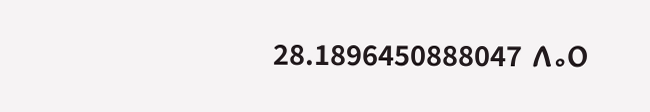28.1896450888047 ⴷⴰⵔ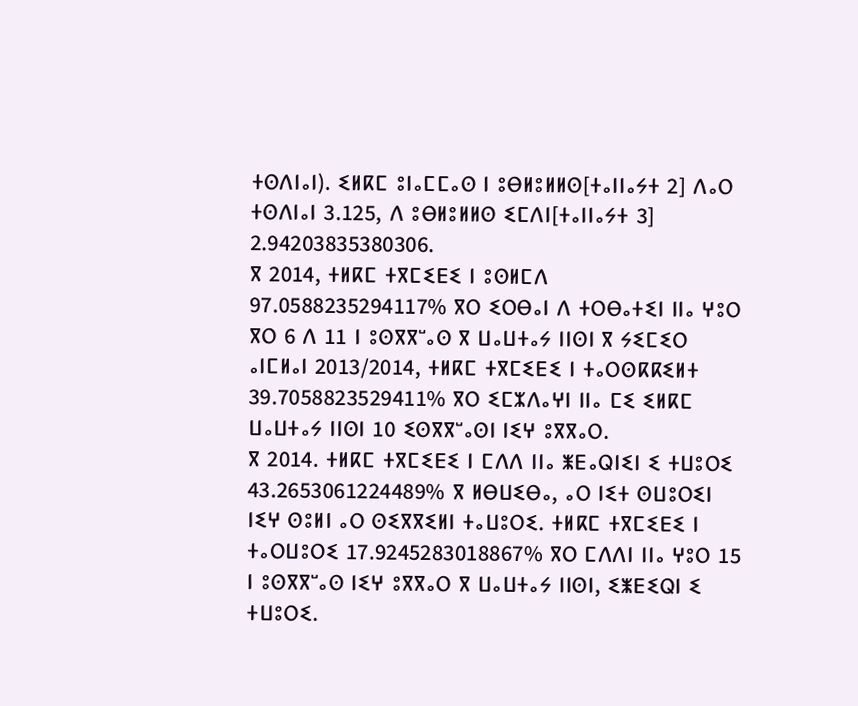ⵜⵙⴷⵏⴰⵏ). ⵉⵍⴽⵎ ⵓⵏⴰⵎⵎⴰⵙ ⵏ ⵓⴱⵍⵓⵍⵍⵙ[ⵜⴰⵏⵏⴰⵢⵜ 2] ⴷⴰⵔ ⵜⵙⴷⵏⴰⵏ 3.125, ⴷ ⵓⴱⵍⵓⵍⵍⵙ ⵉⵎⴷⵏ[ⵜⴰⵏⵏⴰⵢⵜ 3] 2.94203835380306.
ⴳ 2014, ⵜⵍⴽⵎ ⵜⴳⵎⵉⴹⵉ ⵏ ⵓⵙⵍⵎⴷ 97.0588235294117% ⴳⵔ ⵉⵔⴱⴰⵏ ⴷ ⵜⵔⴱⴰⵜⵉⵏ ⵏⵏⴰ ⵖⵓⵔ ⴳⵔ 6 ⴷ 11 ⵏ ⵓⵙⴳⴳⵯⴰⵙ ⴳ ⵡⴰⵡⵜⴰⵢ ⵏⵏⵙⵏ ⴳ ⵢⵉⵎⵉⵔ ⴰⵏⵎⵍⴰⵏ 2013/2014, ⵜⵍⴽⵎ ⵜⴳⵎⵉⴹⵉ ⵏ ⵜⴰⵔⵙⴽⴽⵉⵍⵜ 39.7058823529411% ⴳⵔ ⵉⵎⵣⴷⴰⵖⵏ ⵏⵏⴰ ⵎⵉ ⵉⵍⴽⵎ ⵡⴰⵡⵜⴰⵢ ⵏⵏⵙⵏ 10 ⵉⵙⴳⴳⵯⴰⵙⵏ ⵏⵉⵖ ⵓⴳⴳⴰⵔ.
ⴳ 2014. ⵜⵍⴽⵎ ⵜⴳⵎⵉⴹⵉ ⵏ ⵎⴷⴷ ⵏⵏⴰ ⵥⴹⴰⵕⵏⵉⵏ ⵉ ⵜⵡⵓⵔⵉ 43.2653061224489% ⴳ ⵍⴱⵡⵉⴱⴰ, ⴰⵔ ⵏⵉⵜ ⵙⵡⵓⵔⵉⵏ ⵏⵉⵖ ⵙⵓⵍⵏ ⴰⵔ ⵙⵉⴳⴳⵉⵍⵏ ⵜⴰⵡⵓⵔⵉ. ⵜⵍⴽⵎ ⵜⴳⵎⵉⴹⵉ ⵏ ⵜⴰⵔⵡⵓⵔⵉ 17.9245283018867% ⴳⵔ ⵎⴷⴷⵏ ⵏⵏⴰ ⵖⵓⵔ 15 ⵏ ⵓⵙⴳⴳⵯⴰⵙ ⵏⵉⵖ ⵓⴳⴳⴰⵔ ⴳ ⵡⴰⵡⵜⴰⵢ ⵏⵏⵙⵏ, ⵉⵥⴹⵉⵕⵏ ⵉ ⵜⵡⵓⵔⵉ.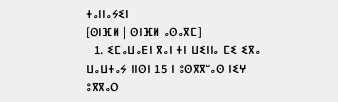ⵜⴰⵏⵏⴰⵢⵉⵏ
[ⵙⵏⴼⵍ | ⵙⵏⴼⵍ ⴰⵙⴰⴳⵎ]
  1. ⵉⵎⴰⵡⴰⴹⵏ ⴳⴰⵏ ⵜⵏ ⵡⵉⵏⵏⴰ ⵎⵉ ⵉⴳⴰ ⵡⴰⵡⵜⴰⵢ ⵏⵏⵙⵏ 15 ⵏ ⵓⵙⴳⴳⵯⴰⵙ ⵏⵉⵖ ⵓⴳⴳⴰⵔ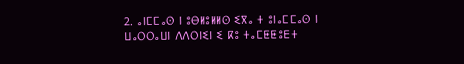2. ⴰⵏⵎⵎⴰⵙ ⵏ ⵓⴱⵍⵓⵍⵍⵙ ⵉⴳⴰ ⵜ ⵓⵏⴰⵎⵎⴰⵙ ⵏ ⵡⴰⵔⵔⴰⵡⵏ ⴷⴷⵔⵏⵉⵏ ⵉ ⴽⵓ ⵜⴰⵎⵟⵟⵓⴹⵜ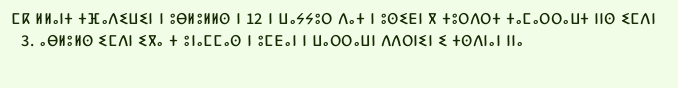ⵎⴽ ⵍⵍⴰⵏⵜ ⵜⴼⴰⴷⵉⵡⵉⵏ ⵏ ⵓⴱⵍⵓⵍⵍⵙ ⵏ 12 ⵏ ⵡⴰⵢⵢⵓⵔ ⴷⴰⵜ ⵏ ⵓⵙⵉⴹⵏ ⴳ ⵜⵓⵔⴷⵔⵜ ⵜⴰⵎⴰⵔⵔⴰⵡⵜ ⵏⵏⵙ ⵉⵎⴷⵏ
  3. ⴰⴱⵍⵓⵍⵙ ⵉⵎⴷⵏ ⵉⴳⴰ ⵜ ⵓⵏⴰⵎⵎⴰⵙ ⵏ ⵓⵎⴹⴰⵏ ⵏ ⵡⴰⵔⵔⴰⵡⵏ ⴷⴷⵔⵏⵉⵏ ⵉ ⵜⵙⴷⵏⴰⵏ ⵏⵏⴰ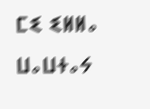ⵎⵉ ⵉⵍⵍⴰ ⵡⴰⵡⵜⴰⵢ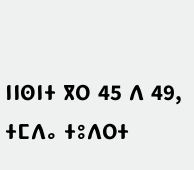ⵏⵏⵙⵏⵜ ⴳⵔ 45 ⴷ 49, ⵜⵎⴷⴰ ⵜⵓⴷⵔⵜ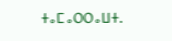ⵜⴰⵎⴰⵔⵔⴰⵡⵜ.